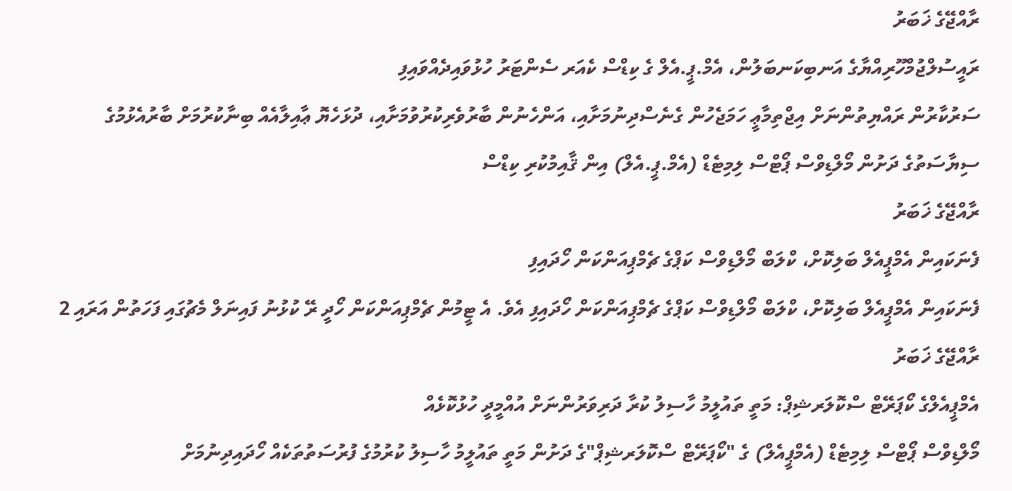ރާއްޖޭގެ ޚަބަރު
ރައީސުލްޖުމްހޫރިއްޔާގެ އަނބިކަނބަލުން، އެމް.ޕީ.އެލް ގެ ކިޑްސް ކެއަރ ސެންޓަރު ހުޅުވައިދެއްވައިފި
ސަރުކާރުން ރައްޔިތުންނަށް އިޖްތިމާޢީ ހަމަޖެހުން ގެނެސްދިނުމަށާއި، އަންހެނުން ބާރުވެރިކުރުވުމަށާއި، ދުޅަހެޔޮ ޢާއިލާއެއް ބިނާކުރުމަށް ބާރުއެޅުމުގެ ސިޔާސަތުގެ ދަށުން މޯލްޑިވްސް ޕޯޓްސް ލިމިޓެޑް (އެމް.ޕީ.އެލް) އިން ޤާއިމުކުރި ކިޑްސް
ރާއްޖޭގެ ޚަބަރު
ފެނަކައިން އެމްޕީއެލް ބަލިކޮށް، ކްލަބް މޯލްޑިވްސް ކަޕްގެ ޗެމްޕިއަންކަން ހޯދައިފި
ފެނަކައިން އެމްޕީއެލް ބަލިކޮށް، ކްލަބް މޯލްޑިވްސް ކަޕްގެ ޗެމްޕިއަންކަން ހޯދައިފި އެވެ. އެ ޓީމުން ޗެމްޕިއަންކަން ހޯދީ ރޭ ކުޅުނު ފައިނަލް މެޗުގައި ފަހަތުން އަރައި 2
ރާއްޖޭގެ ޚަބަރު
އެމްޕީއެލްގެ ކޯޕަރޭޓް ސްކޮލަރޝިޕް: މަތީ ތައުލީމު ހާސިލު ކުރާ ދަރިވަރުންނަށް އުއްމީދީ ހުޅުކޮޅެއް
މޯލްޑިވްސް ޕޯޓްސް ލިމިޓެޑް (އެމްޕީއެލް) ގެ "ކޯޕަރޭޓް ސްކޮލަރޝިޕް"ގެ ދަށުން މަތީ ތައުލީމު ހާސިލު ކުރުމުގެ ފުރުސަތުތަކެއް ހޯދައިދިނުމަށް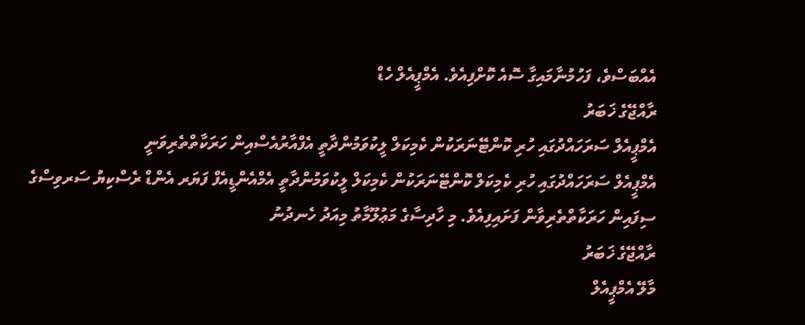އެއްބަސްވެ، ފަހުމުނާމައިގާ ސޮއެ ކޮށްފިއެވެ. އެމްޕީއެލް ހެޑް
ރާއްޖޭގެ ޚަބަރު
އެމްޕީއެލް ސަރަހައްދުގައި ހުރި ކޮންޓޭނަރަކުން ކެމިކަލް ލީކުވަމުންދާތީ އެފްއާރުއެސްއިން ހަރަކާތްތެރިވަނީ
އެމްޕީއެލް ސަރަހައްދުގައި ހުރި ކެމިކަލް ކޮންޓޭނަރަކުން ކެމިކަލް ލީކުވަމުންދާތީ އެމްއެންޑީއެފް ފަޔަރ އެންޑް ރެސްކިޔު ސަރވިސްގެ ސިފައިން ހަރަކާތްތެރިވާން ފަށައިފިއެވެ. މި ހާދިސާގެ މަޢުލޫމާތު މިއަދު ހެނދުނު
ރާއްޖޭގެ ޚަބަރު
މާލޭ އެމްޕީއެލް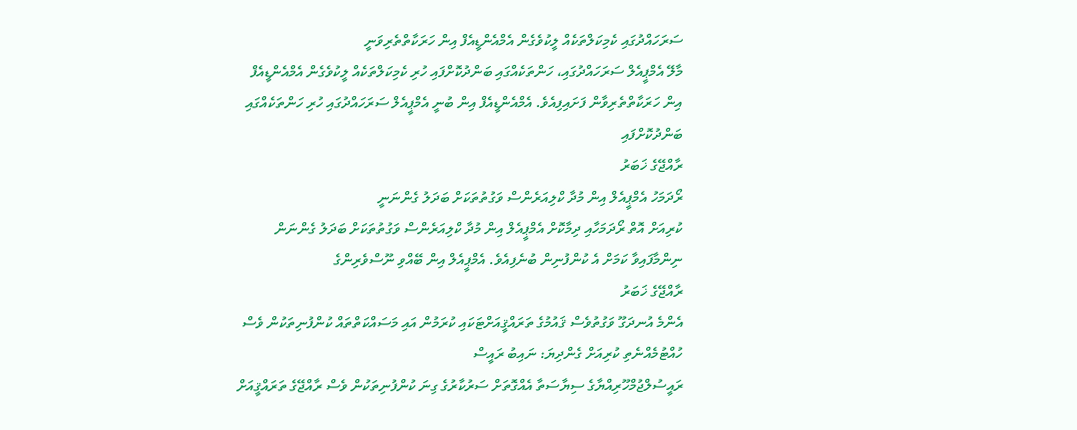ސަރަހައްދުގައި ކެމިކަލްތަކެއް ލީކުވެގެން އެމްއެންޑީއެފް އިން ހަރަކާތްތެރިވަނީ
މާލޭ އެމްޕީއެލް ސަރަހައްދުގައި، ހަންތަކެއްގައި ބަންދުކޮށްފައި ހުރި ކެމިކަލްތަކެއް ލީކުވެގެން އެމްއެންޑީއެފް އިން ހަރަކާތްތެރިވާން ފަށައިފިއެވެ. އެމްއެންޑީއެފް އިން ބުނީ އެމްޕީއެލް ސަރަހައްދުގައި ހުރި ހަންތަކެއްގައި ބަންދުކޮށްފައި
ރާއްޖޭގެ ޚަބަރު
ރޯދަމަހު އެމްޕީއެލް އިން މުދާ ކްލިއަރެންސް ވަގުތުތަކަށް ބަދަލު ގެންނަނީ
ކުރިއަށް އޮތް ރޯދަމަހާއި ދިމާކޮށް އެމްޕީއެލް އިން މުދާ ކްލިއަރެންސް ވަގުތުތަކަށް ބަދަލު ގެންނަން ނިންމާފައިވާ ކަމަށް އެ ކުންފުނިން ބުނެފިއެވެ. އެމްޕީއެލް އިން ބޭއްވި ނޫސްވެރިންގެ
ރާއްޖޭގެ ޚަބަރު
އެންމެ އުނދަގޫ ވަގުތުވެސް ޤައުމުގެ ތަރައްޤީއަށްޓަކައި ކުރަމުން އައި މަސައްކަތްތައް ކުންފުނިތަކުން ވެސް ހުއްޓުމެއްނެތި ކުރިއަށް ގެންދިޔަ: ނައިބު ރައީސް
ރައީސުލްޖުމްހޫރިއްޔާގެ ސިޔާސަތާ އެއްގޮތަށް ސަރުކާރުގެ ގިނަ ކުންފުނިތަކުން ވެސް ރާއްޖޭގެ ތަރައްޤީއަށް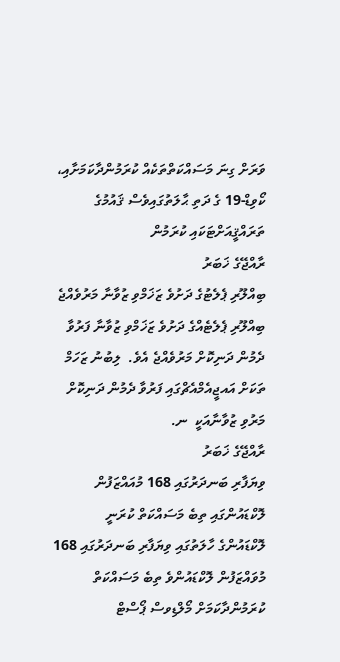ވަރަށް ގިނަ މަސައްކަތްތަކެއް ކުރަމުންދާކަމަށާއި، ކޯވިޑް-19 ގެ ދަތި ޙާލަތުގައިވެސް ޤައުމުގެ ތަރައްޤީއަށްޓަކައި ކުރަމުން
ރާއްޖޭގެ ޚަބަރު
ބިއްލޫރި ޕެލެޓުގެ ދަށުވެ ޒަޚަމްވި ޒުވާނާ މަރުވެއްޖެ
ބިއްލޫރި ޕެލެޓެއްގެ ދަށުވެ ޒަޚަމްވި ޒުވާނާ ފަރުވާ ދެމުން ދަނިކޮށް މަރުވެއްޖެ އެވެ.  ލިބުނު ޒަހަމް ތަކަށް އައޖީއެމްއެޗްގައި ފަރުވާ ދެމުން ދަނިކޮށް މަރުވި ޒުވާނާއަކީ  ނ.
ރާއްޖޭގެ ޚަބަރު
ވިޔަފާރި ބަނދަރުގައި 168 މުއައްޒަފުން ލޮކްޑައުންގައި ތިބެ މަސައްކަތް ކުރަނީ
ލޮކްޑައުންގެ ހާލަތުގައި ވިޔަފާރި ބަނދަރުގައި 168 މުވައްޒަފުން ލޮކްޑައުންވެ ތިބެ މަސައްކަތް ކުރަމުންދާކަމަށް މޯލްޑިވސް ޕޯސްޓް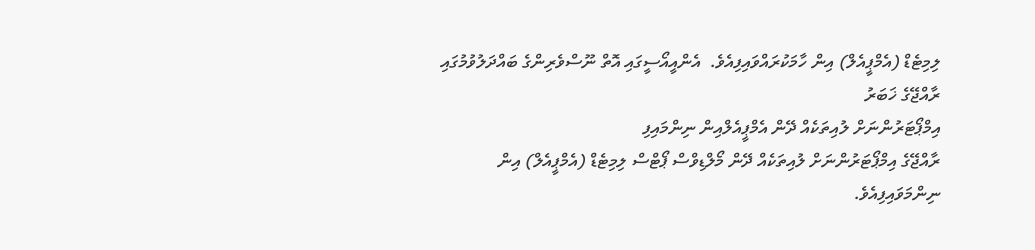ލިމިޓެޑް (އެމްޕީއެލް) އިން ހާމަކުރައްވައިފިއެވެ.  އެންއީއޯސީގައި އޮތް ނޫސްވެރިންގެ ބައްދަލުވުމުގައި
ރާއްޖޭގެ ޚަބަރު
އިމްޕޯޓަރުންނަށް ލުއިތަކެއް ދޭން އެމްޕީއެލްއިން ނިންމައިފި
ރާއްޖޭގެ އިމްޕޯޓަރުންނަށް ލުއިތަކެއް ދޭން މޯލްޑިވްސް ޕޯޓްސް ލިމިޓެޑް (އެމްޕީއެލް) އިން ނިންމަވައިފިއެވެ.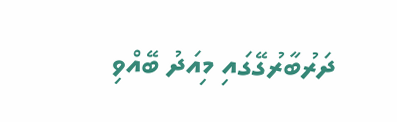ދަރުބާރުގޭގައި މިއަދު ބޭއްވި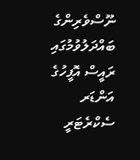ނޫސްވެރިންގެ ބައްދަލުވުމުގައި ރައީސް އޮފީހުގެ އަންޑަރ ސެކްރެޓަރީ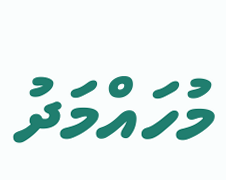މުހައްމަދު